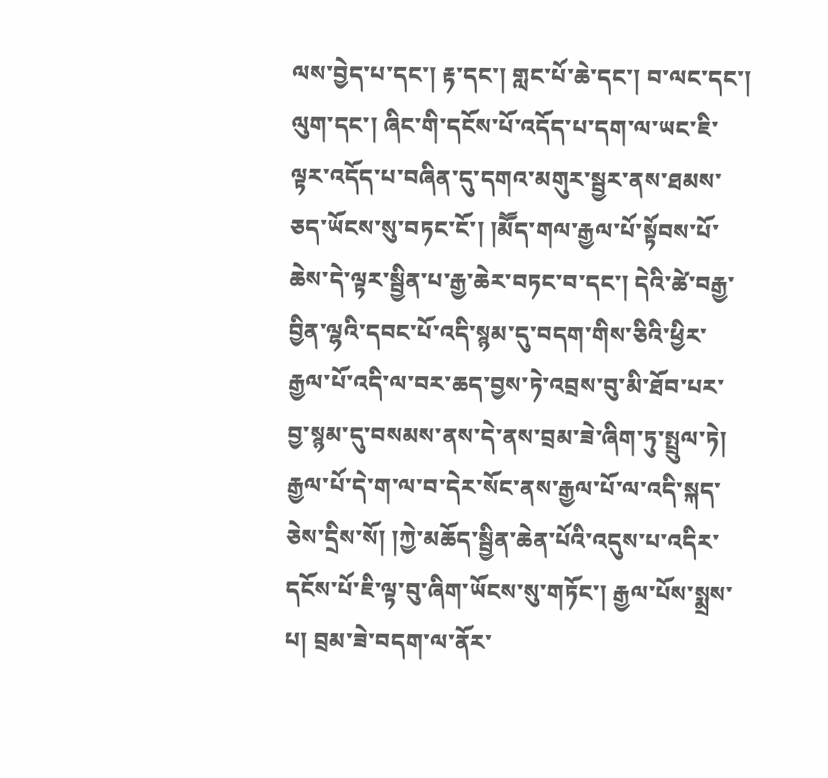ལས་བྱེད་པ་དང་། རྟ་དང་། གླང་པོ་ཆེ་དང་། བ་ལང་དང་། ལུག་དང་། ཞིང་གི་དངོས་པོ་འདོད་པ་དག་ལ་ཡང་ཇི་ལྟར་འདོད་པ་བཞིན་དུ་དགའ་མགུར་སྦྱར་ནས་ཐམས་ཅད་ཡོངས་སུ་བཏང་ངོ་། །མཽད་གལ་རྒྱལ་པོ་སྟོབས་པོ་ཆེས་དེ་ལྟར་སྦྱིན་པ་རྒྱ་ཆེར་བཏང་བ་དང་། དེའི་ཚེ་བརྒྱ་བྱིན་ལྷའི་དབང་པོ་འདི་སྙམ་དུ་བདག་གིས་ཅིའི་ཕྱིར་རྒྱལ་པོ་འདི་ལ་བར་ཆད་བྱས་ཏེ་འབྲས་བུ་མི་ཐོབ་པར་བྱ་སྙམ་དུ་བསམས་ནས་དེ་ནས་བྲམ་ཟེ་ཞིག་ཏུ་སྤྲུལ་ཏེ། རྒྱལ་པོ་དེ་ག་ལ་བ་དེར་སོང་ནས་རྒྱལ་པོ་ལ་འདི་སྐད་ཅེས་དྲིས་སོ། །ཀྱེ་མཆོད་སྦྱིན་ཆེན་པོའི་འདུས་པ་འདིར་དངོས་པོ་ཇི་ལྟ་བུ་ཞིག་ཡོངས་སུ་གཏོང་། རྒྱལ་པོས་སྨྲས་པ། བྲམ་ཟེ་བདག་ལ་ནོར་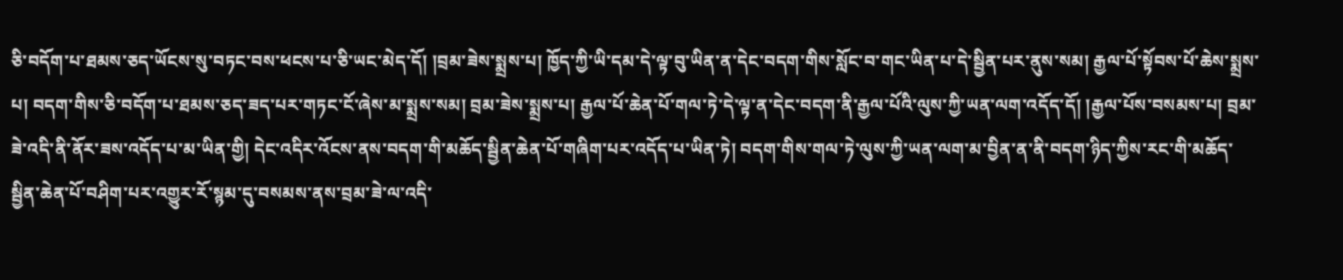ཅི་བདོག་པ་ཐམས་ཅད་ཡོངས་སུ་བཏང་བས་ཕངས་པ་ཅི་ཡང་མེད་དོ། །བྲམ་ཟེས་སྨྲས་པ། ཁྱོད་ཀྱི་ཡི་དམ་དེ་ལྟ་བུ་ཡིན་ན་དེང་བདག་གིས་སློང་བ་གང་ཡིན་པ་དེ་སྦྱིན་པར་ནུས་སམ། རྒྱལ་པོ་སྟོབས་པོ་ཆེས་སྨྲས་པ། བདག་གིས་ཅི་བདོག་པ་ཐམས་ཅད་ཟད་པར་གཏང་ངོ་ཞེས་མ་སྨྲས་སམ། བྲམ་ཟེས་སྨྲས་པ། རྒྱལ་པོ་ཆེན་པོ་གལ་ཏེ་དེ་ལྟ་ན་དེང་བདག་ནི་རྒྱལ་པོའི་ལུས་ཀྱི་ཡན་ལག་འདོད་དོ། །རྒྱལ་པོས་བསམས་པ། བྲམ་ཟེ་འདི་ནི་ནོར་ཟས་འདོད་པ་མ་ཡིན་གྱི། དེང་འདིར་འོངས་ནས་བདག་གི་མཆོད་སྦྱིན་ཆེན་པོ་གཞིག་པར་འདོད་པ་ཡིན་ཏེ། བདག་གིས་གལ་ཏེ་ལུས་ཀྱི་ཡན་ལག་མ་བྱིན་ན་ནི་བདག་ཉིད་ཀྱིས་རང་གི་མཆོད་སྦྱིན་ཆེན་པོ་བཤིག་པར་འགྱུར་རོ་སྙམ་དུ་བསམས་ནས་བྲམ་ཟེ་ལ་འདི་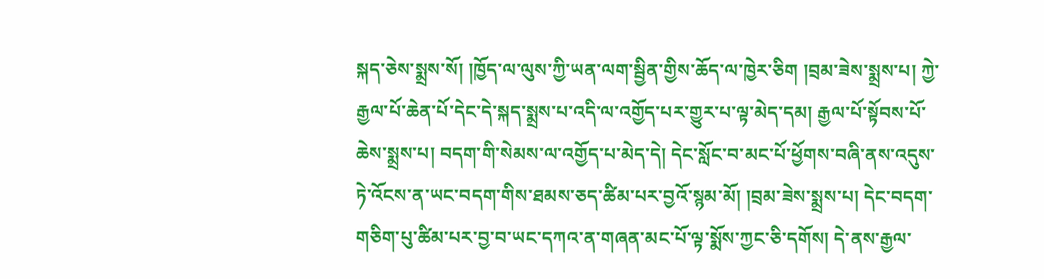སྐད་ཅེས་སྨྲས་སོ། །ཁྱོད་ལ་ལུས་ཀྱི་ཡན་ལག་སྦྱིན་གྱིས་ཆོད་ལ་ཁྱེར་ཅིག །བྲམ་ཟེས་སྨྲས་པ། ཀྱེ་རྒྱལ་པོ་ཆེན་པོ་དེང་དེ་སྐད་སྨྲས་པ་འདི་ལ་འགྱོད་པར་གྱུར་པ་ལྟ་མེད་དམ། རྒྱལ་པོ་སྟོབས་པོ་ཆེས་སྨྲས་པ། བདག་གི་སེམས་ལ་འགྱོད་པ་མེད་དེ། དེང་སློང་བ་མང་པོ་ཕྱོགས་བཞི་ནས་འདུས་ཏེ་འོངས་ན་ཡང་བདག་གིས་ཐམས་ཅད་ཚིམ་པར་བྱའོ་སྙམ་མོ། །བྲམ་ཟེས་སྨྲས་པ། དེང་བདག་གཅིག་པུ་ཚིམ་པར་བྱ་བ་ཡང་དཀའ་ན་གཞན་མང་པོ་ལྟ་སྨོས་ཀྱང་ཅི་དགོས། དེ་ནས་རྒྱལ་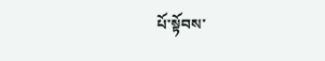པོ་སྟོབས་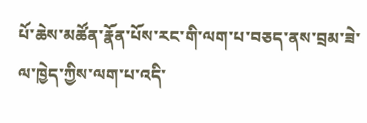པོ་ཆེས་མཚོན་རྣོན་པོས་རང་གི་ལག་པ་བཅད་ནས་བྲམ་ཟེ་ལ་ཁྱེད་ཀྱིས་ལག་པ་འདི་